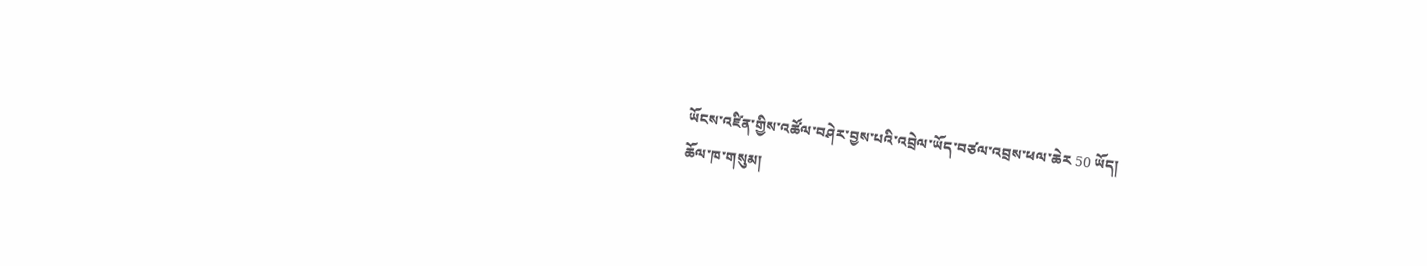ཡོངས་འཛིན་གྱིས་འཚོལ་བཤེར་བྱས་པའི་འབྲེལ་ཡོད་བཙལ་འབྲས་ཕལ་ཆེར 50 ཡོད།
ཆོལ་ཁ་གསུམ།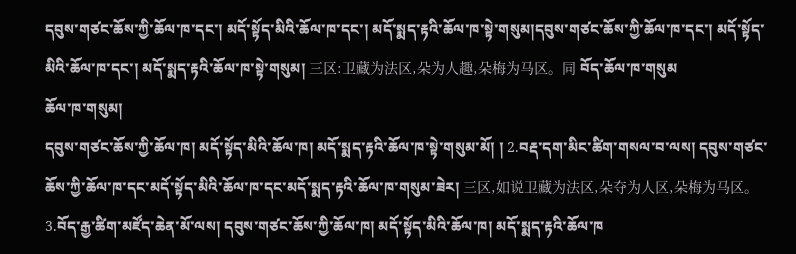དབུས་གཙང་ཆོས་ཀྱི་ཆོལ་ཁ་དང་། མདོ་སྟོད་མིའི་ཆོལ་ཁ་དང་། མདོ་སྨད་རྟའི་ཆོལ་ཁ་སྟེ་གསུམ།དབུས་གཙང་ཆོས་ཀྱི་ཆོལ་ཁ་དང་། མདོ་སྟོད་མིའི་ཆོལ་ཁ་དང་། མདོ་སྨད་རྟའི་ཆོལ་ཁ་སྟེ་གསུམ། 三区:卫藏为法区,朵为人趣,朵梅为马区。同 བོད་ཆོལ་ཁ་གསུམ
ཆོལ་ཁ་གསུམ།
དབུས་གཙང་ཆོས་ཀྱི་ཆོལ་ཁ། མདོ་སྟོད་མིའི་ཆོལ་ཁ། མདོ་སྨད་རྟའི་ཆོལ་ཁ་སྟེ་གསུམ་མོ། ། 2.བརྡ་དག་མིང་ཚིག་གསལ་བ་ལས། དབུས་གཙང་ཆོས་ཀྱི་ཆོལ་ཁ་དང་མདོ་སྟོད་མིའི་ཆོལ་ཁ་དང་མདོ་སྨད་རྟའི་ཆོལ་ཁ་གསུམ་ཟེར། 三区,如说卫藏为法区,朵夺为人区,朵梅为马区。 3.བོད་རྒྱ་ཚིག་མཛོད་ཆེན་མོ་ལས། དབུས་གཙང་ཆོས་ཀྱི་ཆོལ་ཁ། མདོ་སྟོད་མིའི་ཆོལ་ཁ། མདོ་སྨད་རྟའི་ཆོལ་ཁ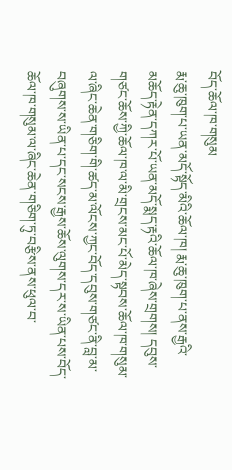བོད་ཆོལ་ཁ་གསུམ
རྨ་ཆུ་ཁུག་པ་ཡན་མདོ་སྟོད་མིའི་ཆོལ་ཁ། རྨ་ཆུ་ཁུག་པ་ནས་རྒྱའི་མཆོད་རྟེན་དཀར་པོ་ཡན་མདོ་སྨད་རྟའི་ཆོལ་ཁ་ཞེས་གྲགས། དབུས་གཙང་ཆོས་ཀྱི་ཆོལ་ཁ་ལ་མི་གྲངས་མང་པོ་མེད་སྟབས་ཆོལ་ཁ་གསུམ་ལ་ཞིང་ཆེན་གཅིག་གི་ཚད་མ་ལོངས་ཀྱང་བོད་དབུས་གཙང་ནི་བླ་མ་བཞུགས་ས་ཡིན་པ་དང་སངས་རྒྱས་ཆོས་ལུགས་དར་ས་ཡིན་པས་བོད་ཆོལ་ཁ་གསུམ་ལ་ཞིང་ཆེན་གཅིག་ཏུ་བརྩིས་ནས་ཕུལ་བ་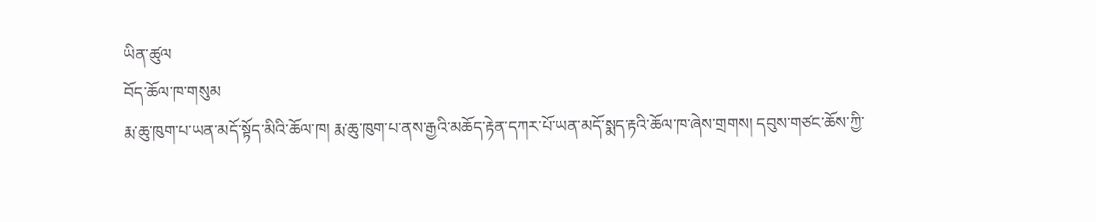ཡིན་ཚུལ
བོད་ཆོལ་ཁ་གསུམ
རྨ་ཆུ་ཁུག་པ་ཡན་མདོ་སྟོད་མིའི་ཆོལ་ཁ། རྨ་ཆུ་ཁུག་པ་ནས་རྒྱའི་མཆོད་རྟེན་དཀར་པོ་ཡན་མདོ་སྨད་རྟའི་ཆོལ་ཁ་ཞེས་གྲགས། དབུས་གཙང་ཆོས་ཀྱི་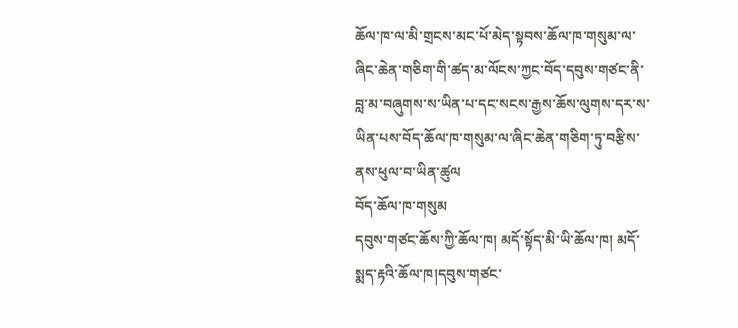ཆོལ་ཁ་ལ་མི་གྲངས་མང་པོ་མེད་སྟབས་ཆོལ་ཁ་གསུམ་ལ་ཞིང་ཆེན་གཅིག་གི་ཚད་མ་ལོངས་ཀྱང་བོད་དབུས་གཙང་ནི་བླ་མ་བཞུགས་ས་ཡིན་པ་དང་སངས་རྒྱས་ཆོས་ལུགས་དར་ས་ཡིན་པས་བོད་ཆོལ་ཁ་གསུམ་ལ་ཞིང་ཆེན་གཅིག་ཏུ་བརྩིས་ནས་ཕུལ་བ་ཡིན་ཚུལ
བོད་ཆོལ་ཁ་གསུམ
དབུས་གཙང་ཆོས་ཀྱི་ཆོལ་ཁ། མདོ་སྟོད་མི་ཡི་ཆོལ་ཁ། མདོ་སྨད་རྟའི་ཆོལ་ཁ།དབུས་གཙང་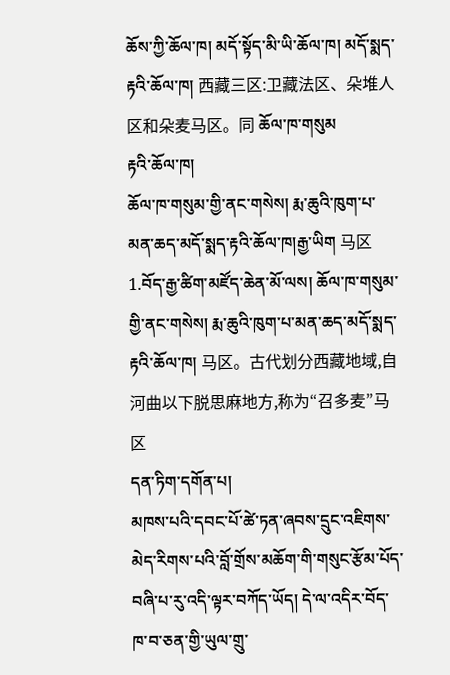ཆོས་ཀྱི་ཆོལ་ཁ། མདོ་སྟོད་མི་ཡི་ཆོལ་ཁ། མདོ་སྨད་རྟའི་ཆོལ་ཁ། 西藏三区:卫藏法区、朵堆人区和朵麦马区。同 ཆོལ་ཁ་གསུམ
རྟའི་ཆོལ་ཁ།
ཆོལ་ཁ་གསུམ་གྱི་ནང་གསེས། རྨ་ཆུའི་ཁུག་པ་མན་ཆད་མདོ་སྨད་རྟའི་ཆོལ་ཁ།རྒྱ་ཡིག 马区 1.བོད་རྒྱ་ཚིག་མཛོད་ཆེན་མོ་ལས། ཆོལ་ཁ་གསུམ་གྱི་ནང་གསེས། རྨ་ཆུའི་ཁུག་པ་མན་ཆད་མདོ་སྨད་རྟའི་ཆོལ་ཁ། 马区。古代划分西藏地域,自河曲以下脱思麻地方,称为“召多麦”马区
དན་ཏིག་དགོན་པ།
མཁས་པའི་དབང་པོ་ཚེ་ཏན་ཞབས་དྲུང་འཇིགས་མེད་རིགས་པའི་བློ་གྲོས་མཆོག་གི་གསུང་རྩོམ་པོད་བཞི་པ་རུ་འདི་ལྟར་བཀོད་ཡོད། དེ་ལ་འདིར་བོད་ཁ་བ་ཅན་གྱི་ཡུལ་གྲུ་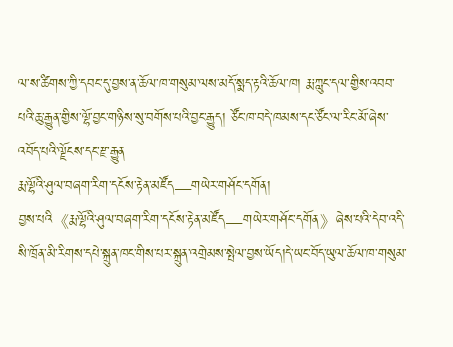ལ་ས་ཚིགས་ཀྱི་དབང་དུ་བྱས་ན་ཆོལ་ཁ་གསུམ་ལས་མདོ་སྨད་རྟའི་ཆོལ་ཁ། རྨ་ཀླུང་དལ་གྱིས་འབབ་པའི་ཆུ་རྒྱུན་གྱིས་ལྷོ་བྱང་གཉིས་སུ་བགོས་པའི་བྱང་རྒྱུད། ཙོང་ཁ་བདེ་ཁམས་དང་ཙོང་ལ་རིང་མོ་ཞེས་འབོད་པའི་ལྗོངས་དང་རྫ་རྒྱུན
རྨ་ལྷོའི་ཤུལ་བཞག་རིག་དངོས་རྟེན་མཛོད—གཡེར་གཤོང་དགོན།
བྱས་པའི《རྨ་ལྷོའི་ཤུལ་བཞག་རིག་དངོས་རྟེན་མཛོད—གཡེར་གཤོང་དགོན》ཞེས་པའི་དེབ་འདི་སི་ཁྲོན་མི་རིགས་དཔེ་སྐྲུན་ཁང་གིས་པར་སྐྲུན་འགྲེམས་སྤེལ་བྱས་ཡོད།དེ་ཡང་བོད་ཡུལ་ཆོལ་ཁ་གསུམ་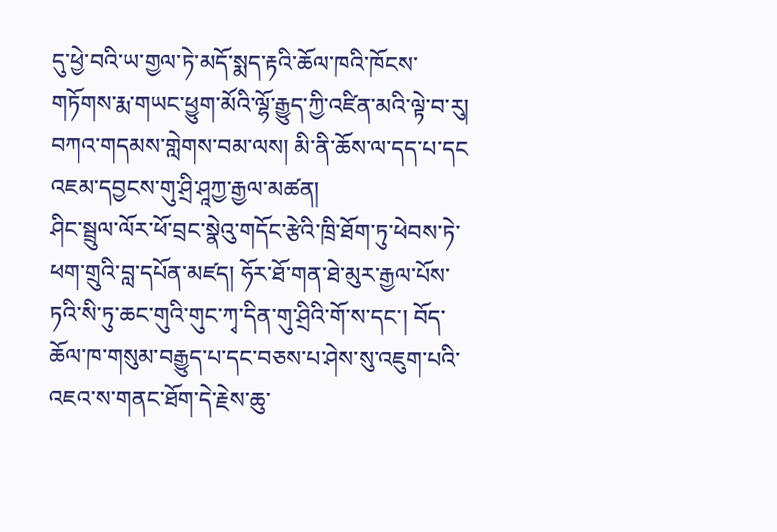དུ་ཕྱེ་བའི་ཡ་གྱལ་ཏེ་མདོ་སྨད་རྟའི་ཆོལ་ཁའི་ཁོངས་གཏོགས་རྨ་གཡང་ཕྱུག་མོའི་ལྷོ་རྒྱུད་ཀྱི་འཛིན་མའི་ལྟེ་བ་རུ། བཀའ་གདམས་གླེགས་བམ་ལས། མི་ནི་ཆོས་ལ་དད་པ་དང
འཇམ་དབྱངས་གུ་ཤྲི་ཤཱཀྱ་རྒྱལ་མཚན།
ཤིང་སྦྲུལ་ལོར་ཕོ་བྲང་སྣེའུ་གདོང་རྩེའི་ཁྲི་ཐོག་ཏུ་ཕེབས་ཏེ་ཕག་གྲུའི་བླ་དཔོན་མཛད། ཧོར་ཐོ་གན་ཐེ་མུར་རྒྱལ་པོས་ཏའི་སི་ཏུ་ཆང་གུའི་གུང་ཀྭ་དིན་གུ་ཤྲིའི་གོ་ས་དང་། བོད་ཆོལ་ཁ་གསུམ་བརྒྱུད་པ་དང་བཅས་པ་ཤེས་སུ་འཇུག་པའི་འཇའ་ས་གནང་ཐོག་དེ་རྗེས་ཆུ་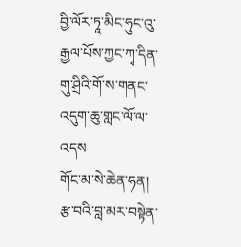བྱི་ལོར་ཏཱ་མིང་ཧུང་འུ་རྒྱལ་པོས་ཀྱང་ཀྭ་དིན་གུ་ཤྲིའི་གོ་ས་གནང་འདུག་ཆུ་གླང་ལོ་ལ་འདས
གོང་མ་སེ་ཆེན་ཧན།
རྩ་བའི་བླ་མར་བསྟེན་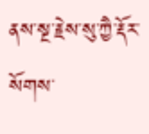ནས་སྔ་རྗེས་སུ་ཀྱཻ་རྡོར་སོགས་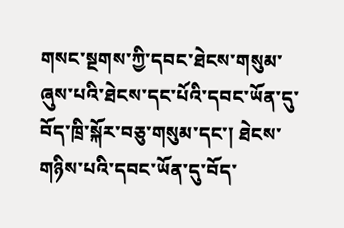གསང་སྔགས་ཀྱི་དབང་ཐེངས་གསུམ་ཞུས་པའི་ཐེངས་དང་པོའི་དབང་ཡོན་དུ་བོད་ཁྲི་སྐོར་བཅུ་གསུམ་དང་། ཐེངས་གཉིས་པའི་དབང་ཡོན་དུ་བོད་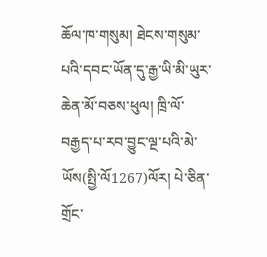ཆོལ་ཁ་གསུམ། ཐེངས་གསུམ་པའི་དབང་ཡོན་དུ་རྒྱ་ཡི་མི་ཡུར་ཆེན་མོ་བཅས་ཕུལ། ཁྲི་ལོ་བརྒྱད་པ་རབ་བྱུང་ལྔ་པའི་མེ་ཡོས(སྤྱི་ལོ1267)ལོར། པེ་ཅིན་གྲོང་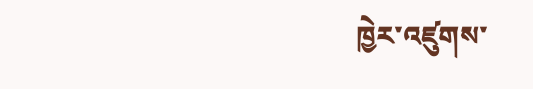ཁྱེར་འཛུགས་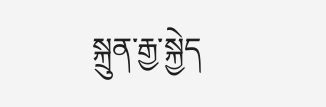སྐྲུན་རྒྱ་སྐྱེད